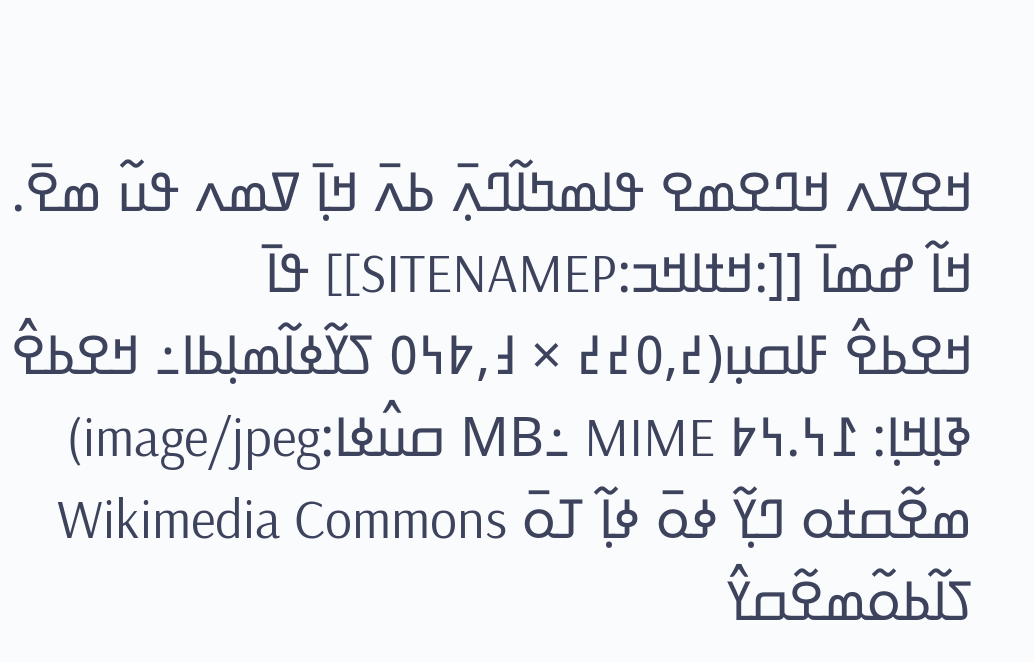ߞߐߜߍ ߞߣߐߘߐ ߟߊߘߤߊ߬ߣߍ߲߫ ߕߍ߫ ߞߊ߲߫ ߜߘߍ ߟߎ߬ ߘߐ߫.
ߞߊ߬ ߝߘߊ߫ [[:ߞߙߊߞߏ:SITENAMEP]] ߟߊ߫
ߞߐߕߐ߮ ߓߊߛߎ߲(߄,߀߄߄ × ߃,߈߆߀ ߖߌ߬ߦߊ߬ߘߊ߲ߕߊ߸ ߞߐߕߐ߮ ߢߊ߲ߞߊ߲: ߁߆.߆߈ MB߸ MIME ߛߎ߮ߦߊ:image/jpeg)
ߘߐ߬ߛߙߋ ߣߌ߲߬ ߦߋ߫ ߦߊ߲߬ ߠߋ߫ Wikimedia Commons ߖߊ߬ߕߋ߬ߘߐ߬ߛߌ߮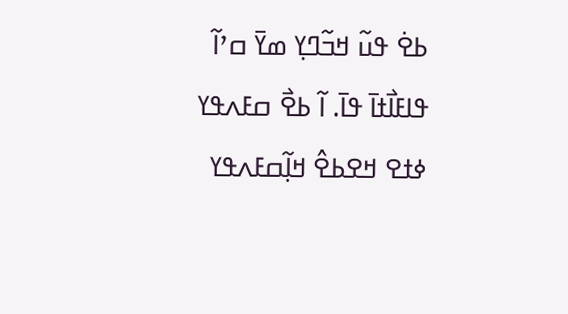ߕߐ߭ ߟߎ߬ ߞߏ߬ߣߌ߲ ߘߌ߫ ߛߴߊ߬ ߟߊߓߊ߯ߙߊ߫ ߟߊ߫. ߊ߬ ߕߐ߯ ߛߓߍߟߌ ߦߙߐ ߞߐߕߐ߮ ߞߊ߲߬ߛߓߍߟߌ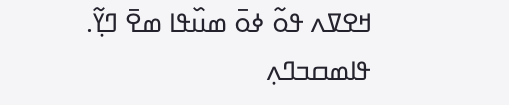ߞߐߜߍ ߟߋ߬ ߦߋ߫ ߘߎ߰ߟߊ ߘߐ߫ ߣߌ߲߬.
ߟߊߘߛߏߣߍ߲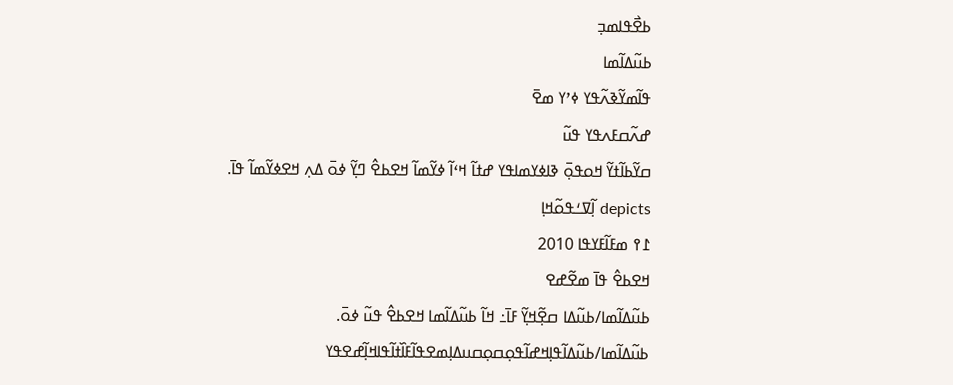ߕߐ߯ߟߊߘߏ߲
ߕߎ߬ߡߊ߬ߘߊ
ߟߊ߬ߘߌ߬ߢߍ߬ߟߌ ߦߴߌ ߘߐ߫
ߝߍ߬ߛߓߍߟߌ ߟߎ߬
ߛߌ߬ߕߊ߬ߙߌ߬ ߞߋߟߋ߲߫ ߢߊߦߌߘߊߟߌ ߝߙߊ߬ ߞߵߊ߬ ߦߌ߬ߘߊ߬ ߞߐߕߐ߮ ߣߌ߲߬ ߦߋ߫ ߡߍ߲ ߞߐߦߌ߬ߘߊ߬ ߟߊ߫.
depicts ߊ߲߬ߜߑߟߋ߬ߞߊ߲
߁߉ ߘߓߊ߬ߓߌߟߊ 2010
ߞߐߕߐ߮ ߟߊ߫ ߘߐ߬ߝߐ
ߕߎ߬ߡߊ߬ߘߊ/ߕߎ߬ߡߊ ߛߐ߲߬ߞߌ߲߬ ߓߊ߫߸ ߞߊ߬ ߕߎ߬ߡߊ߬ߘߊ ߞߐߕߐ߮ ߟߎ߬ ߦߋ߫.
ߕߎ߬ߡߊ߬ߘߊ/ߕߎ߬ߡߊ߬ߟߊ߲ߞߝߊ߬ߟߋ߲ߛߋ߲ߛߎߡߊ߲ߘߐߟߊ߬ߓߊ߰ߙߊ߬ߟߊߞߊ߲߬ߝߐߟߌ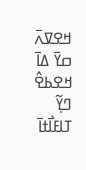ߞߐߜߍ߫ ߛߌ߫ ߡߊ߫ ߞߐߕߐ߮ ߣߌ߲߬ ߠߊߓߊ߯ߙߊ߫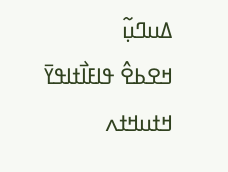ߡߎߣߎ߲߬
ߞߐߕߐ߮ ߟߊߓߊ߯ߙߊߟߌ߫ ߞߙߎߞߙߍ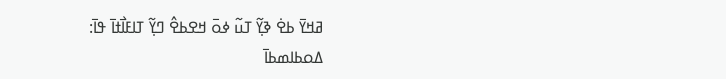ߥߞߌ߫ ߕߐ߭ ߢߌ߲߬ ߠߎ߬ ߦߋ߫ ߞߐߕߐ߮ ߣߌ߲߬ ߠߊߓߊ߯ߙߊ߫ ߟߊ߫:
ߡߋߕߊߘߕߊ߫